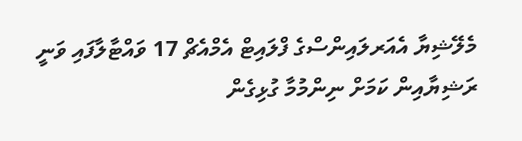މެލޭޝިޔާ އެއަރލައިންސްގެ ފްލައިޓް އެމްއެޗް 17 ވައްޓާލާފައި ވަނީ ރަޝިޔާއިން ކަމަށް ނިންމުމާ ގުޅިގެން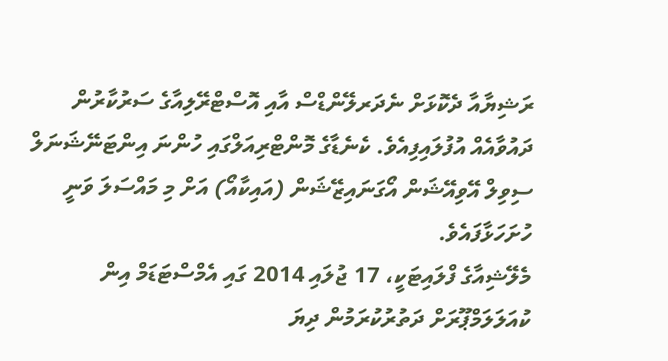ރަޝިޔާއާ ދެކޮޅަށް ނެދަރލޭންޑްސް އާއި އޮސްޓްރޭލިއާގެ ސަރުކާރުން ދައުވާއެއް އުފުލައިފިއެވެ. ކެނެޑާގެ މޮންޓްރިއަލްގައި ހުންނަ އިންޓަނޭޝަނަލް ސިވިލް އޭވިއޭޝަން އޯގަނައިޒޭޝަން (އައިކާއޯ) އަށް މި މައްސަލަ ވަނީ ހުށަހަޅާފައެވެ.
މެލޭޝިއާގެ ފްލައިޓަކީ، 17 ޖުލައި 2014 ގައި އެމްސްޓަޑަމް އިން ކުއަލަލަމްޕޫރަށް ދަތުރުކުރަމުން ދިޔަ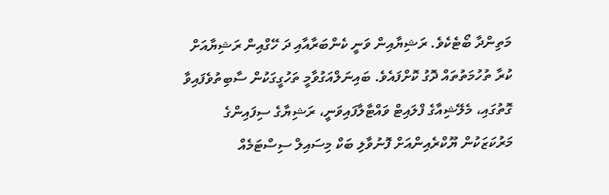މަތިންދާ ބޯޓެކެވެ. ރަޝިޔާއިން ވަނީ ކެންބަރާއާއި ދަ ހޭގްއިން ރަޝިޔާއަށް ކުރާ ތުހުމަތުތައް ދޮގު ކޮށްފައެވެ. ބައިނަލްއަގުވާމީ ތަހުގީގަކުން ސާބިތުވެފައިވާ ގޮތުގައި، މެލޭޝިއާގެ ފްލައިޓް ވައްޓާލާފައިވަނީ، ރަޝިޔާގެ ސިފައިންގެ މަރުކަޒަކުން ޔޫކްރެއިންއަށް ފޮނުވާލި ބަކް މިސައިލް ސިސްޓަމެއް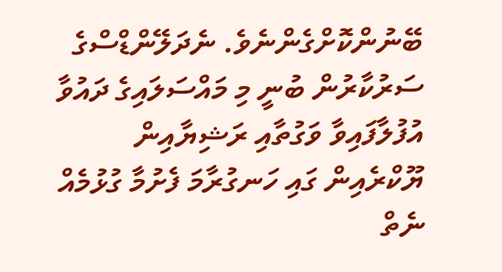ބޭނުންކޮށްގެންނެވެ. ނެދަލޭންޑްސްގެ ސަރުކާރުން ބުނީ މި މައްސަލައިގެ ދައުވާ އުފުލާފައިވާ ވަގުތާއި ރަޝިޔާއިން ޔޫކްރެއިން ގައި ހަނގުރާމަ ފެށުމާ ގުޅުމެއް ނެތް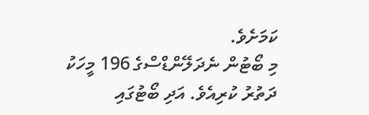ކަމަށެވެ.
މި ބޯޓުން ނެދަލޭންޑްސްގެ 196 މީހަކު ދަތުރު ކުރިއެވެ. އަދި ބޯޓުގައި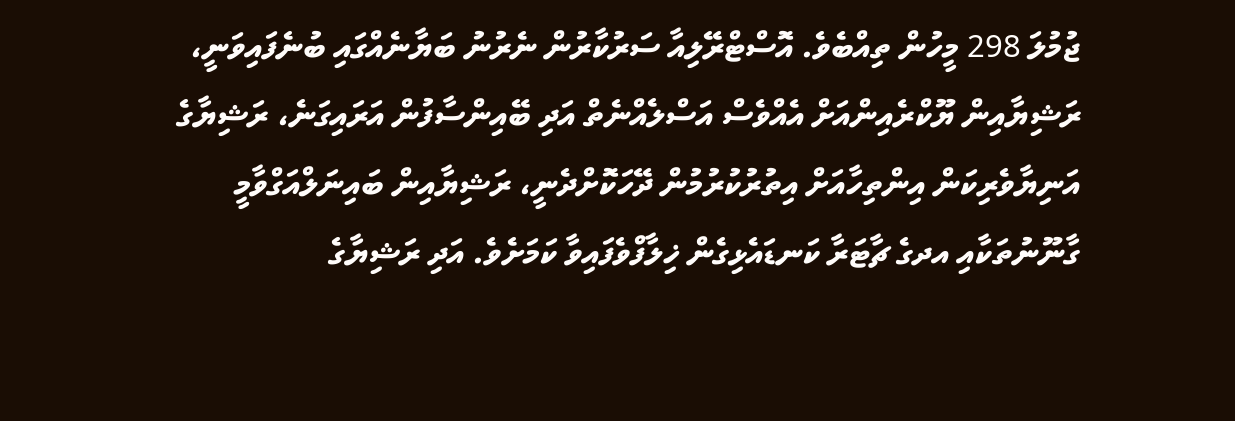ޖުމުލަ 298 މީހުން ތިއްބެވެ. އޮސްޓްރޭލިއާ ސަރުކާރުން ނެރުނު ބަޔާނެއްގައި ބުނެފައިވަނީ، ރަޝިޔާއިން ޔޫކްރެއިންއަށް އެއްވެސް އަސްލެއްނެތް އަދި ބޭއިންސާފުން އަރައިގަނެ، ރަޝިޔާގެ އަނިޔާވެރިކަން އިންތިހާއަށް އިތުރުކުރުމުން ދޭހަކޮށްދެނީ، ރަޝިޔާއިން ބައިނަލްއަގްވާމީ ގާނޫނުތަކާއި އދގެ ޗާޓަރާ ކަނޑައެޅިގެން ޚިލާފްވެފައިވާ ކަމަށެވެ. އަދި ރަޝިޔާގެ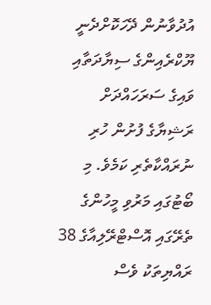އުދުވާނުން ދޭހަކޮށްދެނީ ޔޫކްރެއިންގެ ސިޔާދަތާއި ވައިގެ ސަރަހައްދަށް ރަޝިޔާގެ ފުށުން ހުރި ނުރައްކާތެރި ކަމެވެ. މި ބޯޓުގައި މަރުވި މީހުންގެ ތެރޭގައި އޮސްޓްރޭލިއާގެ 38 ރައްޔިތަކު ވެސް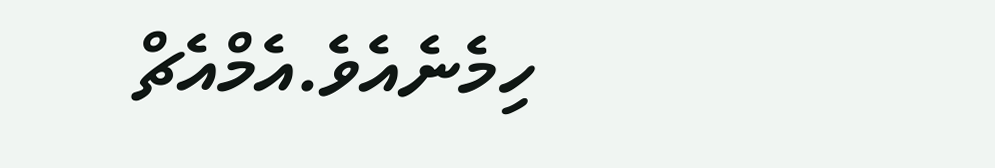ހިމެނެއެވެ.އެމްއެޗް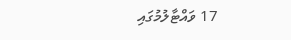17 ވައްޓާލުމުގައި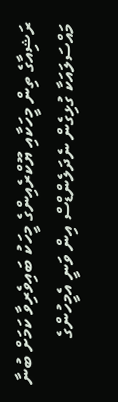ރަޝިއާގެ ތިން މީހަކާއި ޔޫކްރެއިންގެ މީހަކު ބައިވެރިވާ ކަމަށް ބުނާ މައްސަލައަކާ ގުޅިގެން ނެދަލެންޑްސް އިން ވަނީ އެމީހުންގެ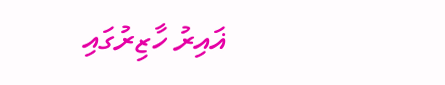ޣައިރު ހާޒިރުގައި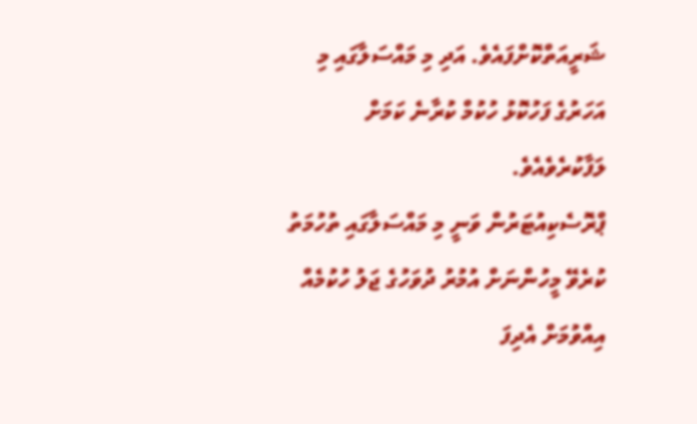ޝަރީއަތްކޮށްފައެވެ. އަދި މި މައްސަލާގައި މި އަހަރުގެ ފަހުކޮޅު ހުކުމް ކުރާނެ ކަމަށް ލަފާކުރެވެއެވެ.
ޕްރޮސެކިއުޓަރުން ވަނީ މި މައްސަލާގައި ތުހުމަތު ކުރެވޭ މީހުންނަށް އުމުރު ދުވަހުގެ ޖަލު ހުކުމެއް އިއްވުމަށް އެދިފަ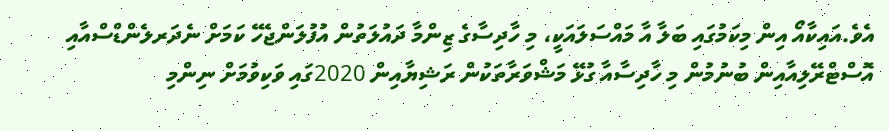އެވެ.އައިކާއޯ އިން މިކަމުގައި ބަލާ އާ މައްސަލައަކީ، މި ހާދިސާގެ ޒިންމާ ދައުލަތުން އުފުލަންޖެހޭ ކަމަށް ނެދަރލެންޑްސްއާއި އޮސްޓްރޭލިއާއިން ބުނުމުން މި ހާދިސާއާ ގުޅޭ މަޝްވަރާތަކުން ރަޝިޔާއިން 2020ގައި ވަކިވުމަށް ނިންމި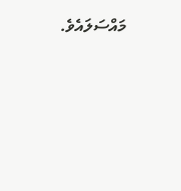މައްސަލައެވެ.